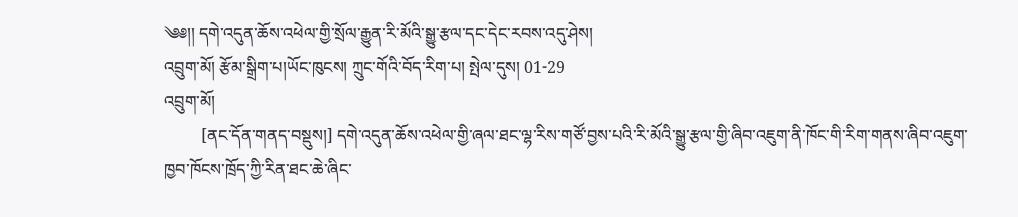༄༅།། དགེ་འདུན་ཆོས་འཕེལ་གྱི་སྲོལ་རྒྱུན་རི་མོའི་སྒྱུ་རྩལ་དང་དེང་རབས་འདུ་ཤེས།
འབྲུག་མོ། རྩོམ་སྒྲིག་པ།ཡོང་ཁུངས། ཀྲུང་གོའི་བོད་རིག་པ། སྤེལ་དུས། 01-29
འབྲུག་མོ།
         [ནང་དོན་གནད་བསྡུས།] དགེ་འདུན་ཆོས་འཕེལ་གྱི་ཞལ་ཐང་ལྷ་རིས་གཙོ་བྱས་པའི་རི་མོའི་སྒྱུ་རྩལ་གྱི་ཞིབ་འཇུག་ནི་ཁོང་གི་རིག་གནས་ཞིབ་འཇུག་ཁྱབ་ཁོངས་ཁྲོད་ཀྱི་རིན་ཐང་ཆེ་ཞིང་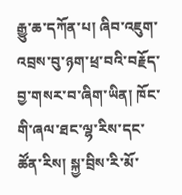རྒྱུ་ཆ་དཀོན་པ། ཞིབ་འཇུག་འབྲས་བུ་ཉག་ཕྲ་བའི་བརྗོད་བྱ་གསར་བ་ཞིག་ཡིན། ཁོང་གི་ཞལ་ཐང་ལྷ་རིས་དང་ཚོན་རིས། སྐྱ་བྲིས་རི་མོ་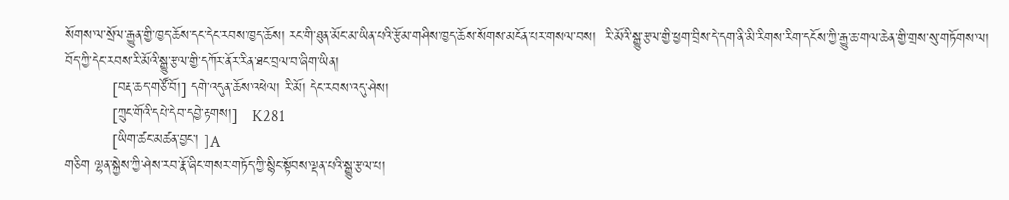སོགས་ལ་སྲོལ་རྒྱུན་གྱི་ཁྱད་ཆོས་དང་དེང་རབས་ཁྱད་ཆོས། རང་གི་ཐུན་མོང་མ་ཡིན་པའི་རྩོམ་གཤིས་ཁྱད་ཆོས་སོགས་མངོན་པར་གསལ་བས།  རི་མོའི་སྒྱུ་རྩལ་གྱི་ཕྱག་བྲིས་དེ་དག་ནི་མི་རིགས་རིག་དངོས་ཀྱི་རྒྱུ་ཆ་གལ་ཆེན་གྱི་གྲས་སུ་གཏོགས་ལ།   བོད་ཀྱི་དེང་རབས་རི་མོའི་སྒྱུ་རྩལ་གྱི་དཀོར་ནོར་རིན་ཐང་བྲལ་བ་ཞིག་ཡིན།
          [བརྡ་ཆད་གཙོ་བོ།] དགེ་འདུན་ཆོས་འཕེལ། རི་མོ། དེང་རབས་འདུ་ཤེས།
          [ཀྲུང་གོའི་དཔེ་དེབ་དབྱེ་རྟགས།]   K281
          [ཡིག་ཚང་མཚན་བྱང་། ]A
གཅིག ལྷན་སྐྱེས་ཀྱི་ཤེས་རབ་རྣོ་ཞིང་གསར་གཏོད་ཀྱི་སྙིང་སྟོབས་ལྡན་པའི་སྒྱུ་རྩལ་པ།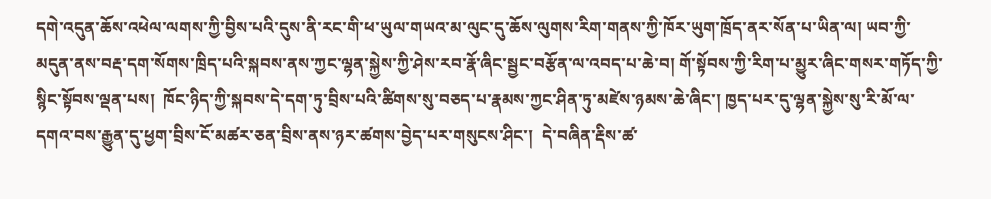དགེ་འདུན་ཆོས་འཕེལ་ལགས་ཀྱི་བྱིས་པའི་དུས་ནི་རང་གི་ཕ་ཡུལ་གཡའ་མ་ལུང་དུ་ཆོས་ལུགས་རིག་གནས་ཀྱི་ཁོར་ཡུག་ཁྲོད་ནར་སོན་པ་ཡིན་ལ། ཡབ་ཀྱི་མདུན་ནས་བརྡ་དག་སོགས་ཁྲིད་པའི་སྐབས་ནས་ཀྱང་ལྷན་སྐྱེས་ཀྱི་ཤེས་རབ་རྣོ་ཞིང་སྦྱང་བརྩོན་ལ་འབད་པ་ཆེ་བ། གོ་སྟོབས་ཀྱི་རིག་པ་མྱུར་ཞིང་གསར་གཏོད་ཀྱི་སྙིང་སྟོབས་ལྡན་པས།  ཁོང་ཉིད་ཀྱི་སྐབས་དེ་དག་ཏུ་བྲིས་པའི་ཚིགས་སུ་བཅད་པ་རྣམས་ཀྱང་ཤིན་ཏུ་མཛེས་ཉམས་ཆེ་ཞིང་། ཁྱད་པར་དུ་ལྷན་སྐྱེས་སུ་རི་མོ་ལ་དགའ་བས་རྒྱུན་དུ་ཕྱག་བྲིས་ངོ་མཚར་ཅན་བྲིས་ནས་ཉར་ཚགས་བྱེད་པར་གསུངས་ཤིང་།  དེ་བཞིན་རྡིས་ཚ་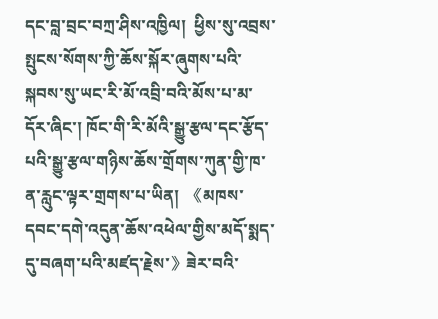དང་བླ་བྲང་བཀྲ་ཤིས་འཁྱིལ།  ཕྱིས་སུ་འབྲས་སྤུངས་སོགས་ཀྱི་ཆོས་སྐོར་ཞུགས་པའི་སྐབས་སུ་ཡང་རི་མོ་འབྲི་བའི་མོས་པ་མ་དོར་ཞིང་། ཁོང་གི་རི་མོའི་སྒྱུ་རྩལ་དང་རྩོད་པའི་སྒྱུ་རྩལ་གཉིས་ཆོས་གྲོགས་ཀུན་གྱི་ཁ་ན་རླུང་ལྟར་གྲགས་པ་ཡིན།  《མཁས་དབང་དགེ་འདུན་ཆོས་འཕེལ་གྱིས་མདོ་སྨད་དུ་བཞག་པའི་མཛད་རྗེས་》ཟེར་བའི་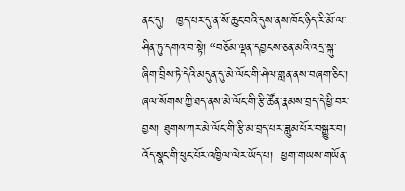ནང་དུ།   ཁྱད་པར་དུ་ན་སོ་ཆུང་བའི་དུས་ནས་ཁོང་ཉིད་རི་མོ་ལ་ཤིན་ཏུ་དགའ་བ་སྟེ། “བཅོམ་ལྡན་དབྱངས་ཅན་མའི་འདྲ་སྐུ་ཞིག་བྲིས་ཏེ་དེའི་མདུན་དུ་མེ་ལོང་གི་ཤེལ་གླན་ནས་བཞག་ཅིང་། ཞལ་སོགས་ཀྱི་ཐད་ནས་མེ་ལོང་གི་རྩི་ཚོན་རྣམས་བྲད་དེ་ཕྱི་བར་བྱས། ཐུགས་ཀར་མེ་ལོང་གི་རྩི་མ་བྲད་པར་ཟླུམ་པོར་བསྒྱུར་བ།  འོད་སྣང་གི་ཕུང་པོར་འཁྱིལ་ལེར་ཡོད་པ།  ཕྱག་གཡས་གཡོན་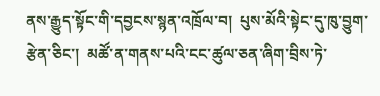ནས་རྒྱུད་སྟོང་གི་དབྱངས་སྙན་འཁྲོལ་བ།  པུས་མོའི་སྟེང་དུ་ཁུ་བྱུག་རྩེན་ཅིང་།  མཚོ་ན་གནས་པའི་ངང་ཚུལ་ཅན་ཞིག་བྲིས་ཏེ་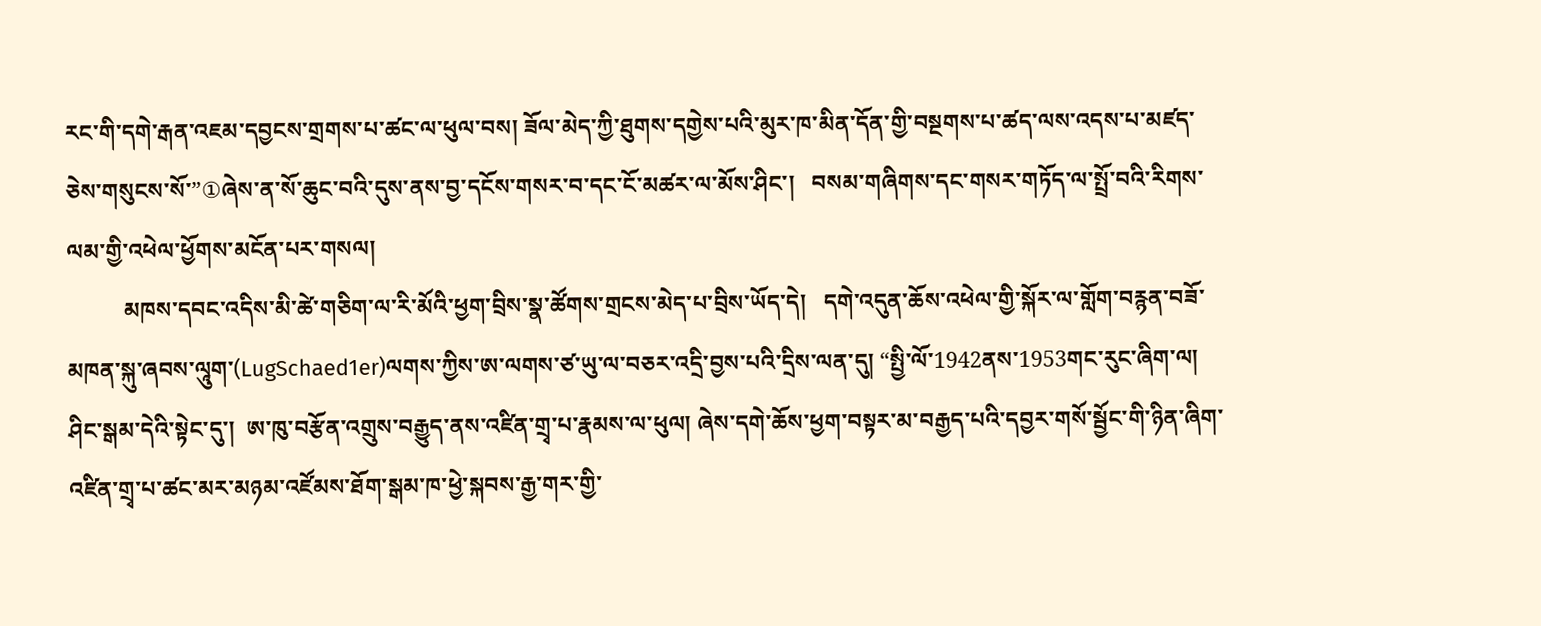རང་གི་དགེ་རྒན་འཇམ་དབྱངས་གྲགས་པ་ཚང་ལ་ཕུལ་བས། ཟོལ་མེད་ཀྱི་ཐུགས་དགྱེས་པའི་མུར་ཁ་མིན་དོན་གྱི་བསྔགས་པ་ཚད་ལས་འདས་པ་མཛད་ཅེས་གསུངས་སོ་”①ཞེས་ན་སོ་ཆུང་བའི་དུས་ནས་བྱ་དངོས་གསར་བ་དང་ངོ་མཚར་ལ་མོས་ཤིང་།   བསམ་གཞིགས་དང་གསར་གཏོད་ལ་སྤྲོ་བའི་རིགས་ལམ་གྱི་འཕེལ་ཕྱོགས་མངོན་པར་གསལ།
          མཁས་དབང་འདིས་མི་ཚེ་གཅིག་ལ་རི་མོའི་ཕྱག་བྲིས་སྣ་ཚོགས་གྲངས་མེད་པ་བྲིས་ཡོད་དེ།   དགེ་འདུན་ཆོས་འཕེལ་གྱི་སྐོར་ལ་གློག་བརྙན་བཟོ་མཁན་སྐུ་ཞབས་ལཱུག་(LugSchaed1er)ལགས་ཀྱིས་ཨ་ལགས་ཙ་ཡུ་ལ་བཅར་འདྲི་བྱས་པའི་དྲིས་ལན་དུ། “སྤྱི་ལོ་1942ནས་1953གང་རུང་ཞིག་ལ།  ཤིང་སྒམ་དེའི་སྟེང་དུ་།  ཨ་ཁུ་བརྩོན་འགྲུས་བརྒྱུད་ནས་འཛིན་གྲྭ་པ་རྣམས་ལ་ཕུལ། ཞེས་དགེ་ཆོས་ཕྱག་བསྟར་མ་བརྒྱད་པའི་དབྱར་གསོ་སྦྱོང་གི་ཉིན་ཞིག་འཛིན་གྲྭ་པ་ཚང་མར་མཉམ་འཛོམས་ཐོག་སྒམ་ཁ་ཕྱེ་སྐབས་རྒྱ་གར་གྱི་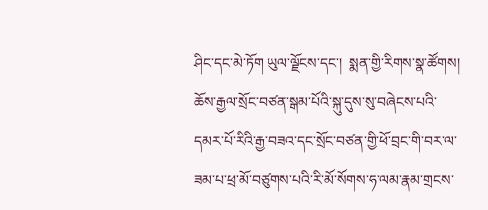ཤིང་དང་མེ་ཏོག ཡུལ་ལྗོངས་དང་།  སྨན་གྱི་རིགས་སྣ་ཚོགས།  ཆོས་རྒྱལ་སྲོང་བཙན་སྒམ་པོའི་སྐུ་དུས་སུ་བཞེངས་པའི་དམར་པོ་རིའི་རྒྱ་བཟའ་དང་སྲོང་བཙན་གྱི་ཕོ་བྲང་གི་བར་ལ་ཟམ་པ་ཕྲ་མོ་བཙུགས་པའི་རི་མོ་སོགས་ཧ་ལམ་རྣམ་གྲངས་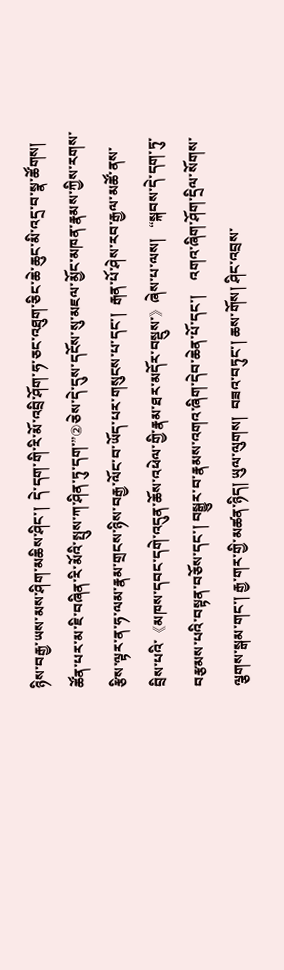ཉིས་བརྒྱ་ཡས་མས་ཤིག་མཆིས་ཤིང་།  དེ་དག་གི་རི་མོ་འབྲི་ཤོག་ཧ་ཅང་འཐུག་ཅིང་ཆེ་ཆུང་མི་འདྲ་བ་སྣ་ཚོགས། ཚོན་པར་མ་ཇི་བཞིན་རི་མོའི་སྤུས་ཀ་ཤིན་ཏུ་དག་”②ཅེས་དེ་དུས་དངོས་སུ་མཇལ་མྱོང་མཁན་རྣམས་ཀྱིས་རགས་རྩིས་ལྟར་ན་ཧ་ལམ་རྣམ་གྲངས་ཉིས་བརྒྱ་ལོང་བ་ཡོད་པར་གསུངས་པ་དང་།  རྒན་པོ་ཤེས་རབ་རྒྱལ་མཚོ་ནས་བྲིས་པའི་《མཁས་དབང་དགེ་འདུན་ཆོས་འཕེལ་གྱི་རྣམ་ཐར་མདོར་བསྡུས་》ཞེས་པ་ལས།   “སྐབས་དེ་དག་ཏུ་བརྩམས་པའི་བསྟན་བཅོས་དང་། བསྒྱུར་བ་རྣམས་འགའ་ཞིག་དེབ་ཆེན་པོ་དང་།    འགའ་ཞིག་ཤོག་དྲིལ་སོགས་ལྕགས་སྒམ་གང་། རྒྱ་གར་གྱི་མཚན་ཉིད། ཡུལ་ལུགས།  བཟའ་བཏུང་། ཆས་གོས། ཤིང་འབྲས་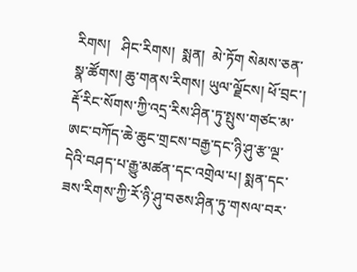རིགས།   ཤིང་རིགས།  སྨན།  མེ་ཏོག སེམས་ཅན་སྣ་ཚོགས། ཆུ་གནས་རིགས། ཡུལ་ལྗོངས། ཕོ་བྲང་། རྡོ་རིང་སོགས་ཀྱི་འདྲ་རིས་ཤིན་ཏུ་སྤུས་གཙང་མ་ཨང་བཀོད་ཆེ་ཆུང་གྲངས་བརྒྱ་དང་ཉི་ཤུ་རྩ་ལྔ་དེའི་བཤད་པ་རྒྱུ་མཚན་དང་འགྲེལ་པ། སྨན་དང་ཟས་རིགས་ཀྱི་རོ་ཉི་ཤུ་བཅས་ཤིན་ཏུ་གསལ་བར་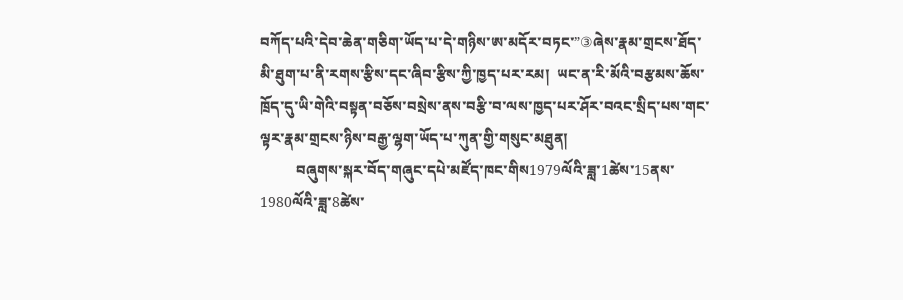བཀོད་པའི་དེབ་ཆེན་གཅིག་ཡོད་པ་དེ་གཉིས་ཨ་མདོར་བཏང་”③ཞེས་རྣམ་གྲངས་ཐོད་མི་ཐུག་པ་ནི་རགས་རྩིས་དང་ཞིབ་རྩིས་ཀྱི་ཁྱད་པར་རམ།  ཡང་ན་རི་མོའི་བརྩམས་ཆོས་ཁྲོད་དུ་ཡི་གེའི་བསྟན་བཅོས་བསྲེས་ནས་བརྩི་བ་ལས་ཁྱད་པར་ཤོར་བའང་སྲིད་པས་གང་ལྟར་རྣམ་གྲངས་ཉིས་བརྒྱ་ལྷག་ཡོད་པ་ཀུན་གྱི་གསུང་མཐུན།
          བཞུགས་སྐར་བོད་གཞུང་དཔེ་མཛོད་ཁང་གིས1979ལོའི་ཟླ་1ཚེས་15ནས་1980ལོའི་ཟླ་8ཚེས་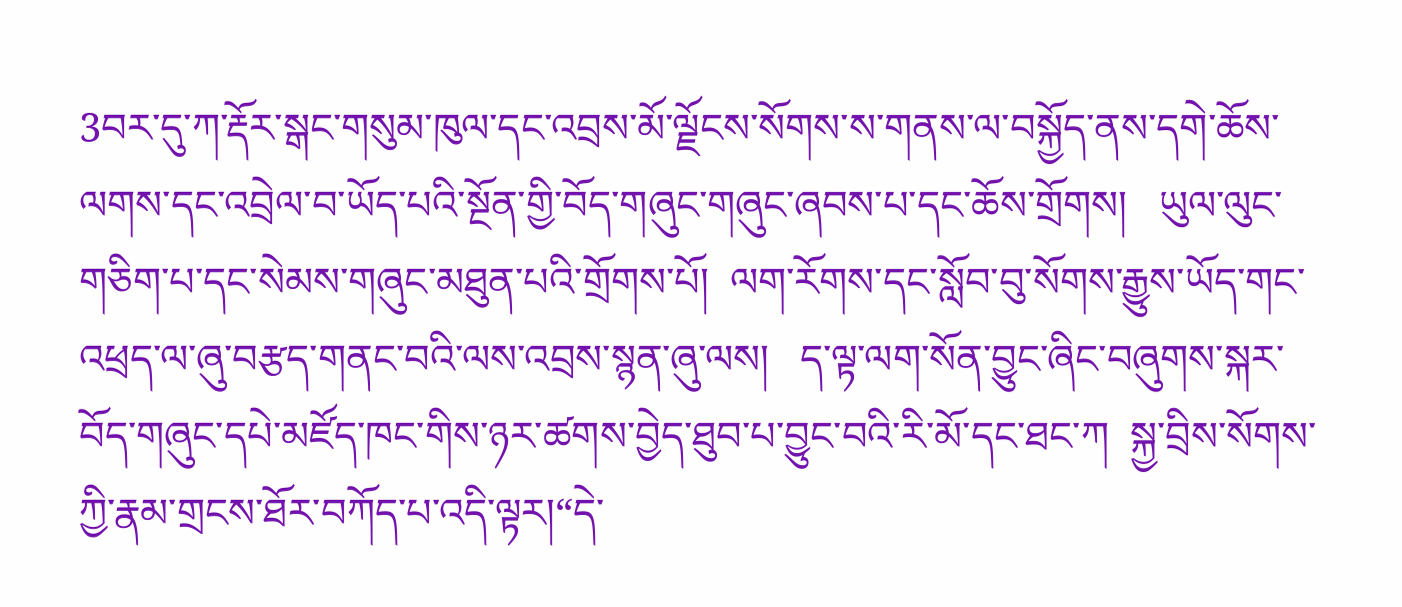3བར་དུ་ཀ་རྡོར་སྒང་གསུམ་ཁུལ་དང་འབྲས་མོ་ལྗོངས་སོགས་ས་གནས་ལ་བསྐྱོད་ནས་དགེ་ཆོས་ལགས་དང་འབྲེལ་བ་ཡོད་པའི་སྔོན་གྱི་བོད་གཞུང་གཞུང་ཞབས་པ་དང་ཆོས་གྲོགས།   ཡུལ་ལུང་གཅིག་པ་དང་སེམས་གཞུང་མཐུན་པའི་གྲོགས་པོ།  ལག་རོགས་དང་སློབ་བུ་སོགས་རྒྱུས་ཡོད་གང་འཕྲད་ལ་ཞུ་བརྩད་གནང་བའི་ལས་འབྲས་སྙན་ཞུ་ལས།   ད་ལྟ་ལག་སོན་བྱུང་ཞིང་བཞུགས་སྐར་བོད་གཞུང་དཔེ་མཛོད་ཁང་གིས་ཉར་ཚགས་བྱེད་ཐུབ་པ་བྱུང་བའི་རི་མོ་དང་ཐང་ཀ  སྐྱ་བྲིས་སོགས་ཀྱི་རྣམ་གྲངས་ཐོར་བཀོད་པ་འདི་ལྟར།“དེ་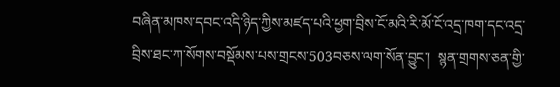བཞིན་མཁས་དབང་འདི་ཉིད་ཀྱིས་མཛད་པའི་ཕྱག་བྲིས་ངོ་མའི་རི་མོ་ངོ་འདྲ་ཁག་དང་འདྲ་བྲིས་ཐང་ཀ་སོགས་བསྡོམས་པས་གྲངས་503བཅས་ལག་སོན་བྱུང་།  སྙན་གྲགས་ཅན་གྱི་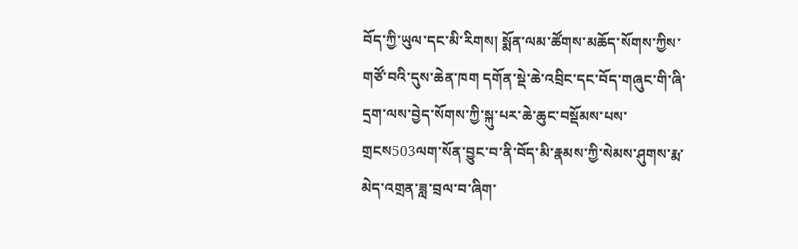བོད་ཀྱི་ཡུལ་དང་མི་རིགས། སྨོན་ལམ་ཚོགས་མཆོད་སོགས་ཀྱིས་གཙོ་བའི་དུས་ཆེན་ཁག དགོན་སྡེ་ཆེ་འབྲིང་དང་བོད་གཞུང་གི་ཞི་དྲག་ལས་བྱེད་སོགས་ཀྱི་སྐུ་པར་ཆེ་ཆུང་བསྡོམས་པས་གྲངས503ལག་སོན་བྱུང་བ་ནི་བོད་མི་རྣམས་ཀྱི་སེམས་ཤུགས་རྨ་མེད་འགྲན་ཟླ་བྲལ་བ་ཞིག་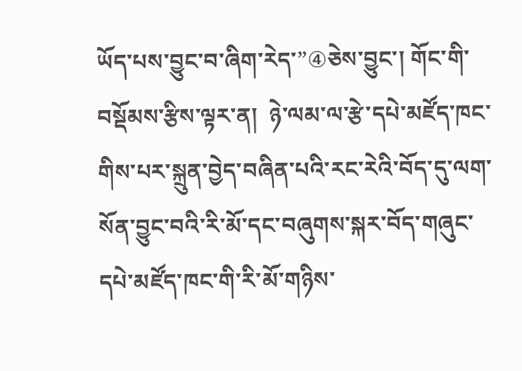ཡོད་པས་བྱུང་བ་ཞིག་རེད་”④ཅེས་བྱུང་། གོང་གི་བསྡོམས་རྩིས་ལྟར་ན།  ཉེ་ལམ་ལ་རྩེ་དཔེ་མཛོད་ཁང་གིས་པར་སྐྲུན་བྱེད་བཞིན་པའི་རང་རེའི་བོད་དུ་ལག་སོན་བྱུང་བའི་རི་མོ་དང་བཞུགས་སྐར་བོད་གཞུང་དཔེ་མཛོད་ཁང་གི་རི་མོ་གཉིས་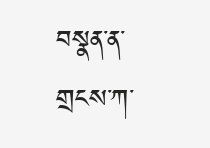བསྣན་ན་གྲངས་ཀ་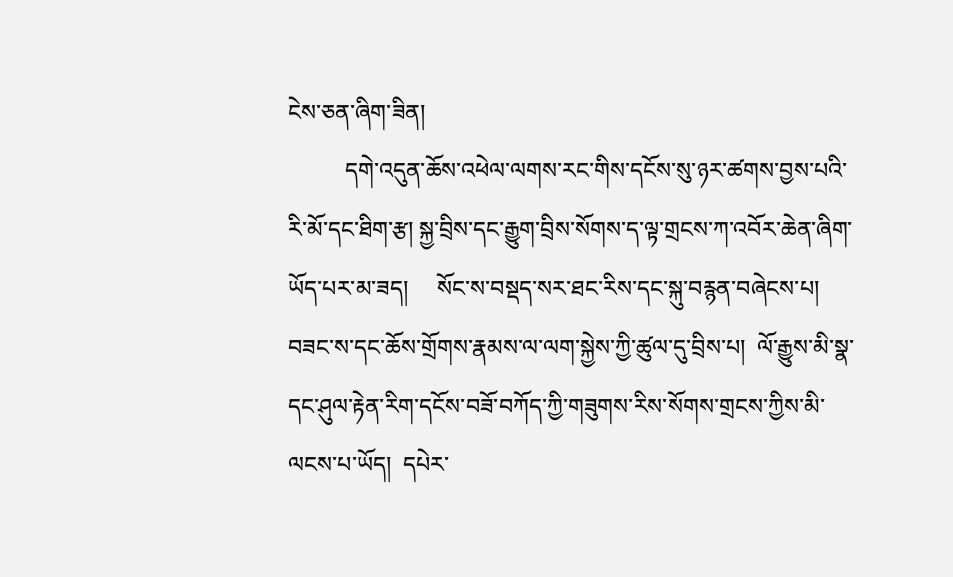ངེས་ཅན་ཞིག་ཟིན།
          དགེ་འདུན་ཆོས་འཕེལ་ལགས་རང་གིས་དངོས་སུ་ཉར་ཚགས་བྱས་པའི་རི་མོ་དང་ཐིག་རྩ། སྐྱ་བྲིས་དང་རྒྱུག་བྲིས་སོགས་ད་ལྟ་གྲངས་ཀ་འབོར་ཆེན་ཞིག་ཡོད་པར་མ་ཟད།     སོང་ས་བསྡད་སར་ཐང་རིས་དང་སྐུ་བརྙན་བཞེངས་པ།   བཟང་ས་དང་ཆོས་གྲོགས་རྣམས་ལ་ལག་སྐྱེས་ཀྱི་ཚུལ་དུ་བྲིས་པ།  ལོ་རྒྱུས་མི་སྣ་དང་ཤུལ་རྟེན་རིག་དངོས་བཟོ་བཀོད་ཀྱི་གཟུགས་རིས་སོགས་གྲངས་ཀྱིས་མི་ལངས་པ་ཡོད།  དཔེར་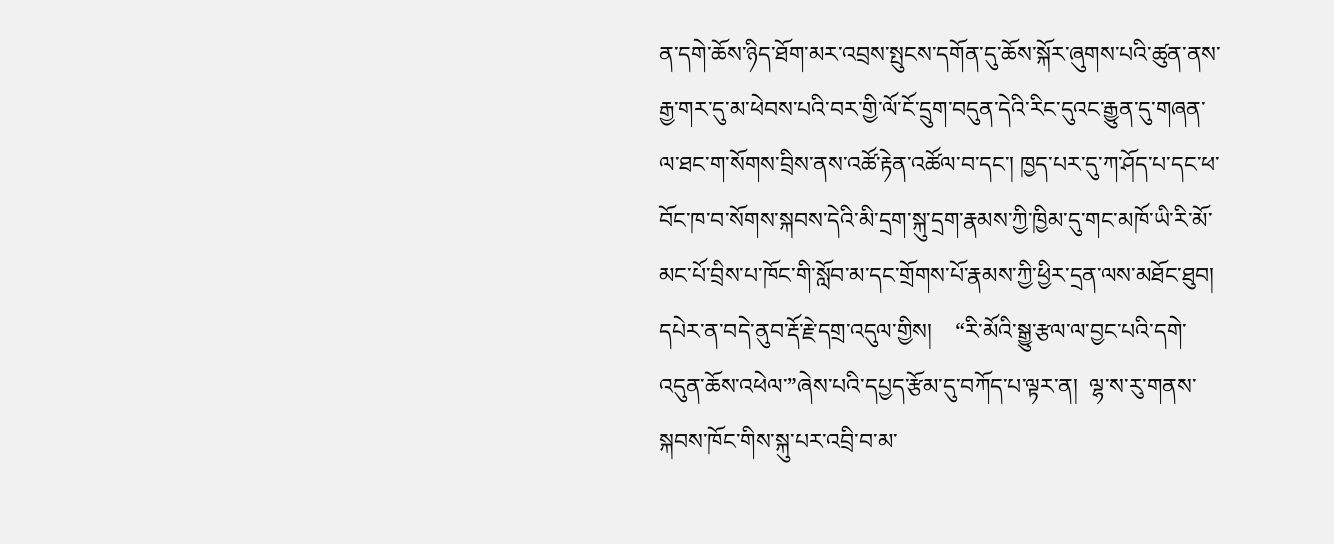ན་དགེ་ཆོས་ཉིད་ཐོག་མར་འབྲས་སྤུངས་དགོན་དུ་ཆོས་སྐོར་ཞུགས་པའི་ཚུན་ནས་རྒྱ་གར་དུ་མ་ཕེབས་པའི་བར་གྱི་ལོ་ངོ་དྲུག་བདུན་དེའི་རིང་དུའང་རྒྱུན་དུ་གཞན་ལ་ཐང་ག་སོགས་བྲིས་ནས་འཚོ་རྟེན་འཚོལ་བ་དང་། ཁྱད་པར་དུ་ཀ་ཤོད་པ་དང་ཕ་བོང་ཁ་བ་སོགས་སྐབས་དེའི་མི་དྲག་སྐུ་དྲག་རྣམས་ཀྱི་ཁྱིམ་དུ་གང་མཁོ་ཡི་རི་མོ་མང་པོ་བྲིས་པ་ཁོང་གི་སློབ་མ་དང་གྲོགས་པོ་རྣམས་ཀྱི་ཕྱིར་དྲན་ལས་མཐོང་ཐུབ།  དཔེར་ན་བདེ་ནུབ་རྡོ་རྗེ་དགྲ་འདུལ་གྱིས།    “རི་མོའི་སྒྱུ་རྩལ་ལ་བྱང་པའི་དགེ་འདུན་ཆོས་འཕེལ་”ཞེས་པའི་དཔྱད་རྩོམ་དུ་བཀོད་པ་ལྟར་ན།  ལྷ་ས་རུ་གནས་སྐབས་ཁོང་གིས་སྐུ་པར་འབྲི་བ་མ་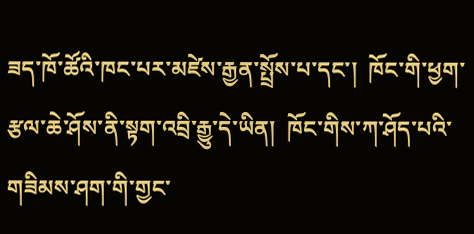ཟད་ཁོ་ཚོའི་ཁང་པར་མཛེས་རྒྱན་སྤྲོས་པ་དང་།  ཁོང་གི་ཕྱག་རྩལ་ཆེ་ཤོས་ནི་སྟག་འབྲི་རྒྱུ་དེ་ཡིན།  ཁོང་གིས་ཀ་ཤོད་པའི་གཟིམས་ཤག་གི་གྱང་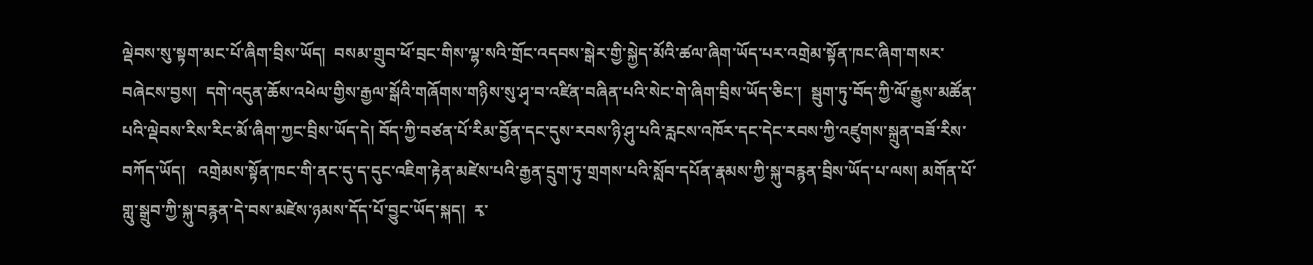ལྡེབས་སུ་སྟག་མང་པོ་ཞིག་བྲིས་ཡོད།  བསམ་གྲུབ་ཕོ་བྲང་གིས་ལྷ་སའི་གྲོང་འདབས་སྒེར་གྱི་སྐྱེད་མོའི་ཚལ་ཞིག་ཡོད་པར་འགྲེམ་སྟོན་ཁང་ཞིག་གསར་བཞེངས་བྱས།  དགེ་འདུན་ཆོས་འཕེལ་གྱིས་རྒྱལ་སྒོའི་གཞོགས་གཉིས་སུ་ཤྭ་བ་འཛིན་བཞིན་པའི་སེང་གེ་ཞིག་བྲིས་ཡོད་ཅིང་།  སྦུག་ཏུ་བོད་ཀྱི་ལོ་རྒྱུས་མཚོན་པའི་ལྡེབས་རིས་རིང་མོ་ཞིག་ཀྱང་བྲིས་ཡོད་དེ། བོད་ཀྱི་བཙན་པོ་རིམ་བྱོན་དང་དུས་རབས་ཉི་ཤུ་པའི་རླངས་འཁོར་དང་དེང་རབས་ཀྱི་འཛུགས་སྐྲུན་བཟོ་རིས་བཀོད་ཡོད།   འགྲེམས་སྟོན་ཁང་གི་ནང་དུ་ད་དུང་འཇིག་རྟེན་མཛེས་པའི་རྒྱན་དྲུག་ཏུ་གྲགས་པའི་སློབ་དཔོན་རྣམས་ཀྱི་སྐུ་བརྙན་བྲིས་ཡོད་པ་ལས། མགོན་པོ་གླུ་སྒྲུབ་ཀྱི་སྐུ་བརྙན་དེ་བས་མཛེས་ཉམས་དོད་པོ་བྱུང་ཡོད་སྐད།  རྭ་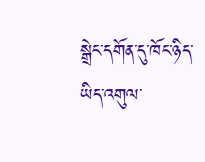སྒྲེང་དགོན་དུ་ཁོང་ཉིད་ཡིད་འགུལ་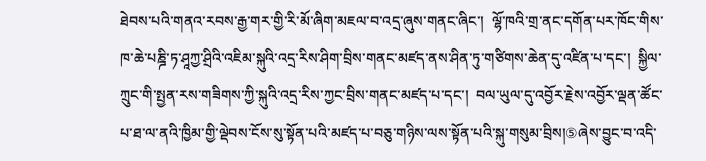ཐེབས་པའི་གནའ་རབས་རྒྱ་གར་གྱི་རི་མོ་ཞིག་མཇལ་བ་འདྲ་ཞུས་གནང་ཞིང་།  ལྷོ་ཁའི་གྲ་ནང་དགོན་པར་ཁོང་གིས་ཁ་ཆེ་པཎྜི་ཏ་ཤཱཀྱ་ཤྲིའི་འཇིམ་སྐུའི་འདྲ་རིས་ཤིག་བྲིས་གནང་མཛད་ནས་ཤིན་ཏུ་གཙིགས་ཆེན་དུ་འཛིན་པ་དང་།  སྐྱིལ་ཀྲུང་གི་སྤྱན་རས་གཟིགས་ཀྱི་སྐུའི་འདྲ་རིས་ཀྱང་བྲིས་གནང་མཛད་པ་དང་།  བལ་ཡུལ་དུ་འབྱོར་རྗེས་འབྱོར་ལྡན་ཚོང་པ་ཐ་ལ་ནའི་ཁྱིམ་གྱི་ལྡེབས་ངོས་སུ་སྟོན་པའི་མཛད་པ་བཅུ་གཉིས་ལས་སྟོན་པའི་སྐུ་གསུམ་བྲིས།⑤ཞེས་བྱུང་བ་འདི་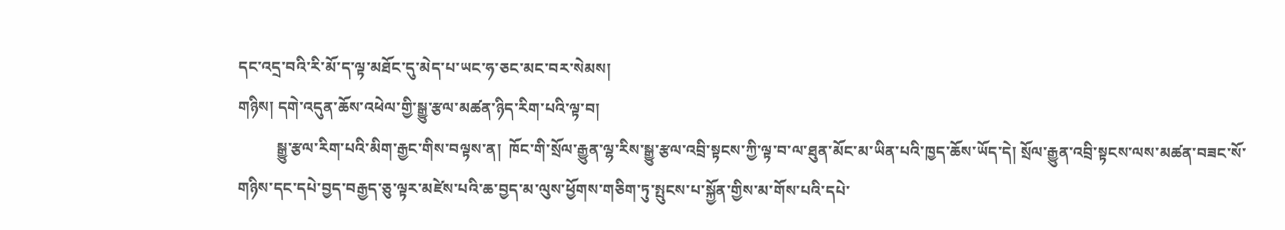དང་འདྲ་བའི་རི་མོ་ད་ལྟ་མཐོང་དུ་མེད་པ་ཡང་ཧ་ཅང་མང་བར་སེམས།
གཉིས། དགེ་འདུན་ཆོས་འཕེལ་གྱི་སྒྱུ་རྩལ་མཚན་ཉིད་རིག་པའི་ལྟ་བ།
          སྒྱུ་རྩལ་རིག་པའི་མིག་རྒྱང་གིས་བལྟས་ན།  ཁོང་གི་སྲོལ་རྒྱུན་ལྷ་རིས་སྒྱུ་རྩལ་འབྲི་སྟངས་ཀྱི་ལྟ་བ་ལ་ཐུན་མོང་མ་ཡིན་པའི་ཁྱད་ཆོས་ཡོད་དེ། སྲོལ་རྒྱུན་འབྲི་སྟངས་ལས་མཚན་བཟང་སོ་གཉིས་དང་དཔེ་བྱད་བརྒྱད་ཅུ་ལྟར་མཛེས་པའི་ཆ་བྱད་མ་ལུས་ཕྱོགས་གཅིག་ཏུ་སྤུངས་པ་སྐྱོན་གྱིས་མ་གོས་པའི་དཔེ་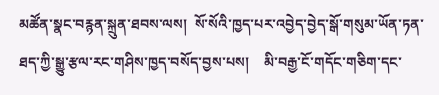མཚོན་སྣང་བརྙན་སྐྲུན་ཐབས་ལས།  སོ་སོའི་ཁྱད་པར་འབྱེད་བྱེད་སྒོ་གསུམ་ཡོན་ཏན་ཐད་ཀྱི་སྒྱུ་རྩལ་རང་གཤིས་ཁྱད་བསོད་བྱས་པས།    མི་བརྒྱ་ངོ་གདོང་གཅིག་དང་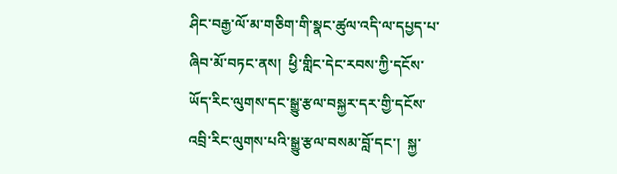ཤིང་བརྒྱ་ལོ་མ་གཅིག་གི་སྣང་ཚུལ་འདི་ལ་དཔྱད་པ་ཞིབ་མོ་བཏང་ནས།  ཕྱི་གླིང་དེང་རབས་ཀྱི་དངོས་ཡོད་རིང་ལུགས་དང་སྒྱུ་རྩལ་བསྐྱར་དར་གྱི་དངོས་འབྲི་རིང་ལུགས་པའི་སྒྱུ་རྩལ་བསམ་བློ་དང་།  སྐྱ་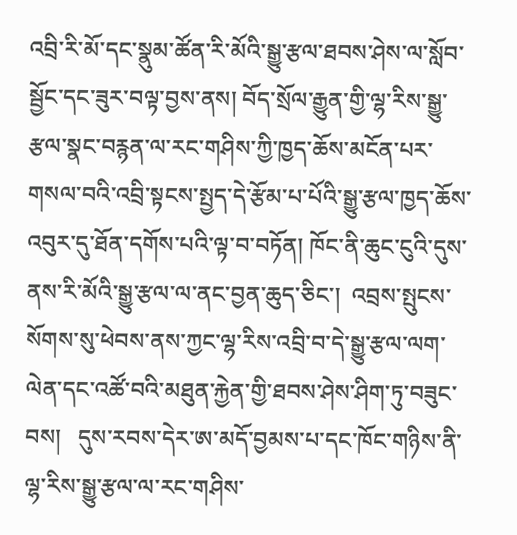འབྲི་རི་མོ་དང་སྣུམ་ཚོན་རི་མོའི་སྒྱུ་རྩལ་ཐབས་ཤེས་ལ་སློབ་སྦྱོང་དང་ཟུར་བལྟ་བྱས་ནས། བོད་སྲོལ་རྒྱུན་གྱི་ལྷ་རིས་སྒྱུ་རྩལ་སྣང་བརྙན་ལ་རང་གཤིས་ཀྱི་ཁྱད་ཆོས་མངོན་པར་གསལ་བའི་འབྲི་སྟངས་སྤྱད་དེ་རྩོམ་པ་པོའི་སྒྱུ་རྩལ་ཁྱད་ཆོས་འབུར་དུ་ཐོན་དགོས་པའི་ལྟ་བ་བཏོན། ཁོང་ནི་ཆུང་ངུའི་དུས་ནས་རི་མོའི་སྒྱུ་རྩལ་ལ་ནང་བྱན་ཆུད་ཅིང་།  འབྲས་སྤུངས་སོགས་སུ་ཕེབས་ནས་ཀྱང་ལྷ་རིས་འབྲི་བ་དེ་སྒྱུ་རྩལ་ལག་ལེན་དང་འཚོ་བའི་མཐུན་རྐྱེན་གྱི་ཐབས་ཤེས་ཤིག་ཏུ་བཟུང་བས།   དུས་རབས་དེར་ཨ་མདོ་བྱམས་པ་དང་ཁོང་གཉིས་ནི་ལྷ་རིས་སྒྱུ་རྩལ་ལ་རང་གཤིས་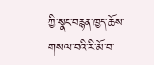ཀྱི་སྣང་བརྙན་ཁྱད་ཆོས་གསལ་བའི་རི་མོ་བ་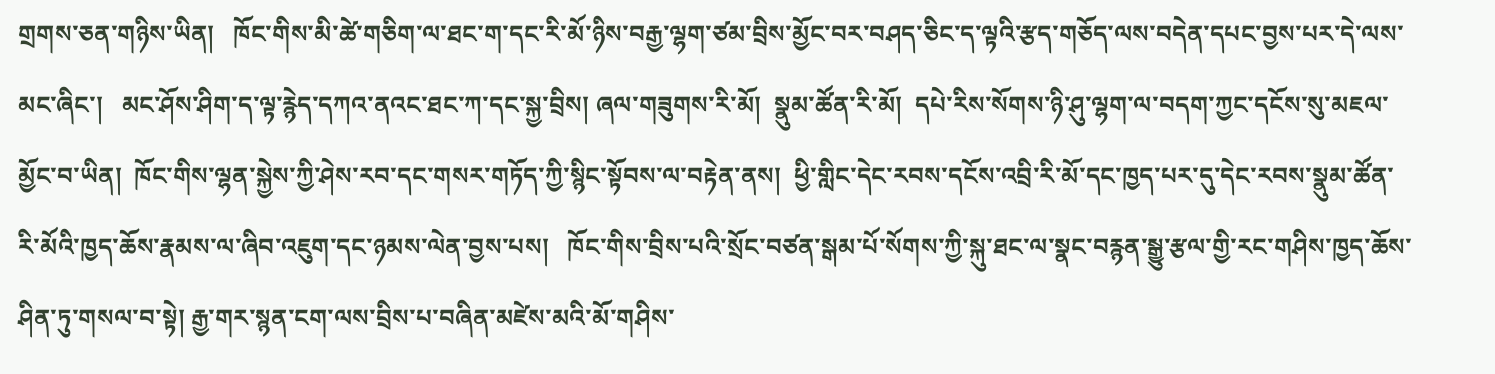གྲགས་ཅན་གཉིས་ཡིན།   ཁོང་གིས་མི་ཚེ་གཅིག་ལ་ཐང་ག་དང་རི་མོ་ཉིས་བརྒྱ་ལྷག་ཙམ་བྲིས་མྱོང་བར་བཤད་ཅིང་ད་ལྟའི་རྩད་གཅོད་ལས་བདེན་དཔང་བྱས་པར་དེ་ལས་མང་ཞིང་།   མང་ཤོས་ཤིག་ད་ལྟ་རྙེད་དཀའ་ནའང་ཐང་ཀ་དང་སྐྱ་བྲིས། ཞལ་གཟུགས་རི་མོ།  སྣུམ་ཚོན་རི་མོ།  དཔེ་རིས་སོགས་ཉི་ཤུ་ལྷག་ལ་བདག་ཀྱང་དངོས་སུ་མཇལ་མྱོང་བ་ཡིན།  ཁོང་གིས་ལྷན་སྐྱེས་ཀྱི་ཤེས་རབ་དང་གསར་གཏོད་ཀྱི་སྙིང་སྟོབས་ལ་བརྟེན་ནས།  ཕྱི་གླིང་དེང་རབས་དངོས་འབྲི་རི་མོ་དང་ཁྱད་པར་དུ་དེང་རབས་སྣུམ་ཚོན་རི་མོའི་ཁྱད་ཆོས་རྣམས་ལ་ཞིབ་འཇུག་དང་ཉམས་ལེན་བྱས་པས།   ཁོང་གིས་བྲིས་པའི་སྲོང་བཙན་སྒམ་པོ་སོགས་ཀྱི་སྐུ་ཐང་ལ་སྣང་བརྙན་སྒྱུ་རྩལ་གྱི་རང་གཤིས་ཁྱད་ཆོས་ཤིན་ཏུ་གསལ་བ་སྟེ། རྒྱ་གར་སྙན་ངག་ལས་བྲིས་པ་བཞིན་མཛེས་མའི་མོ་གཤིས་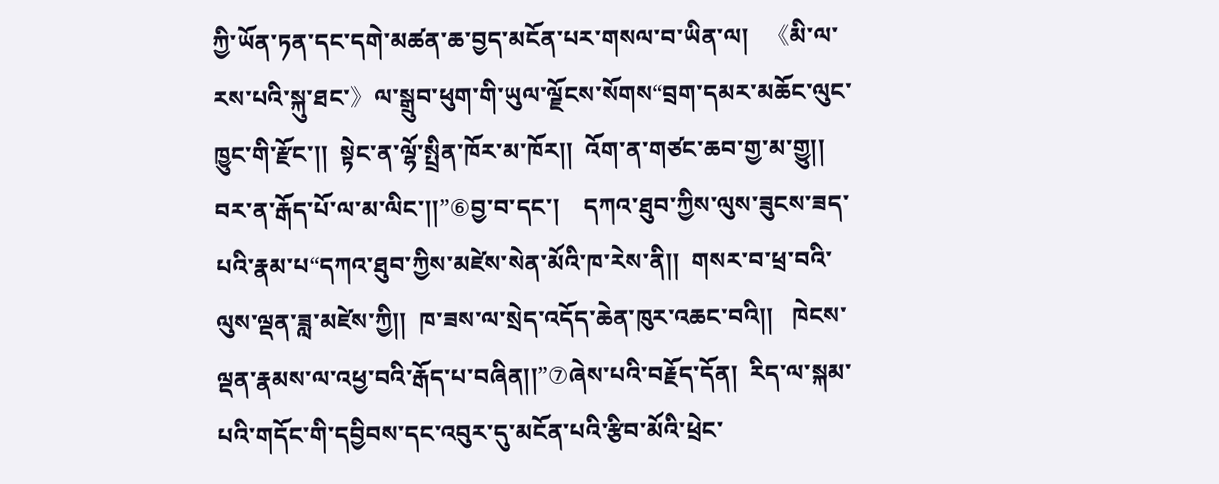ཀྱི་ཡོན་ཏན་དང་དགེ་མཚན་ཆ་བྱད་མངོན་པར་གསལ་བ་ཡིན་ལ།   《མི་ལ་རས་པའི་སྐུ་ཐང་》ལ་སྒྲུབ་ཕུག་གི་ཡུལ་ལྗོངས་སོགས“བྲག་དམར་མཆོང་ལུང་ཁྱུང་གི་རྫོང་།།  སྟེང་ན་ལྷོ་སྤྲིན་ཁོར་མ་ཁོར།།  འོག་ན་གཙང་ཆབ་གྱ་མ་གྱུ།།  བར་ན་རྒོད་པོ་ལ་མ་ལིང་།།”⑥བྱ་བ་དང་།    དཀའ་ཐུབ་ཀྱིས་ལུས་ཟུངས་ཟད་པའི་རྣམ་པ“དཀའ་ཐུབ་ཀྱིས་མཛེས་སེན་མོའི་ཁ་རེས་ནི།།  གསར་བ་ཕྲ་བའི་ལུས་ལྡན་ཟླ་མཛེས་ཀྱི།།  ཁ་ཟས་ལ་སྲེད་འདོད་ཆེན་ཁུར་འཆང་བའི།།   ཁེངས་ལྡན་རྣམས་ལ་འཕྱ་བའི་རྒོད་པ་བཞིན།།”⑦ཞེས་པའི་བརྗོད་དོན།  རིད་ལ་སྐམ་པའི་གདོང་གི་དབྱིབས་དང་འབུར་དུ་མངོན་པའི་རྩིབ་མོའི་ཕྲེང་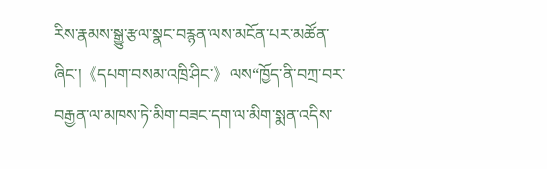རིས་རྣམས་སྒྱུ་རྩལ་སྣང་བརྙན་ལས་མངོན་པར་མཚོན་ཞིང་།《དཔག་བསམ་འཁྲི་ཤིང་》ལས“ཁྱོད་ནི་བཀྲ་བར་བརྒྱན་ལ་མཁས་ཏེ་མིག་བཟང་དག་ལ་མིག་སྨན་འདིས་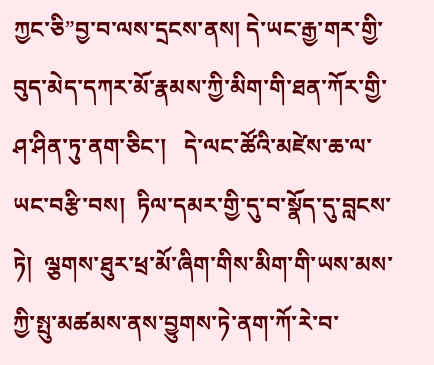ཀྱང་ཅི”བྱ་བ་ལས་དྲངས་ནས། དེ་ཡང་རྒྱ་གར་གྱི་བུད་མེད་དཀར་མོ་རྣམས་ཀྱི་མིག་གི་ཐན་ཀོར་གྱི་ཤ་ཤིན་ཏུ་ནག་ཅིང་།   དེ་ལང་ཚོའི་མཛེས་ཆ་ལ་ཡང་བརྩི་བས།  ཏིལ་དམར་གྱི་དུ་བ་སྣོད་དུ་བླངས་ཏེ།  ལྕགས་ཐུར་ཕྲ་མོ་ཞིག་གིས་མིག་གི་ཡས་མས་ཀྱི་སྤུ་མཚམས་ནས་བྱུགས་ཏེ་ནག་ཀོ་རེ་བ་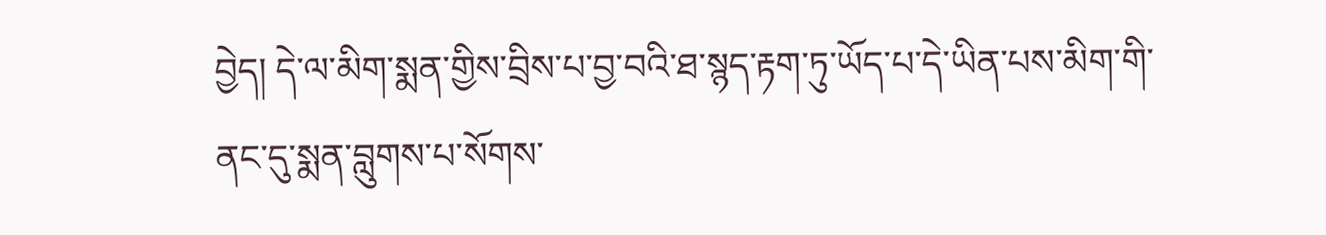བྱེད། དེ་ལ་མིག་སྨན་གྱིས་བྲིས་པ་བྱ་བའི་ཐ་སྙད་རྟག་ཏུ་ཡོད་པ་དེ་ཡིན་པས་མིག་གི་ནང་དུ་སྨན་བླུགས་པ་སོགས་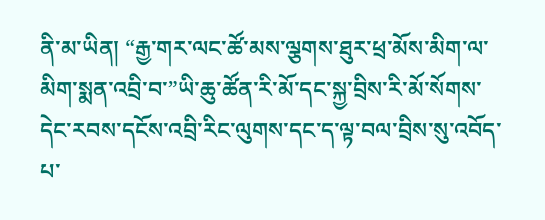ནི་མ་ཡིན། “རྒྱ་གར་ལང་ཚོ་མས་ལྕགས་ཐུར་ཕྲ་མོས་མིག་ལ་མིག་སྨན་འབྲི་བ་”ཡི་ཆུ་ཚོན་རི་མོ་དང་སྐྱ་བྲིས་རི་མོ་སོགས་དེང་རབས་དངོས་འབྲི་རིང་ལུགས་དང་ད་ལྟ་བལ་བྲིས་སུ་འབོད་པ་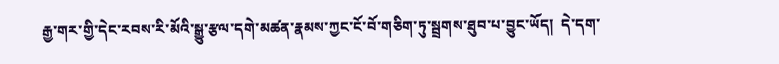རྒྱ་གར་གྱི་དེང་རབས་རི་མོའི་སྒྱུ་རྩལ་དགེ་མཚན་རྣམས་ཀྱང་ངོ་བོ་གཅིག་ཏུ་སྦྲགས་ཐུབ་པ་བྱུང་ཡོད།  དེ་དག་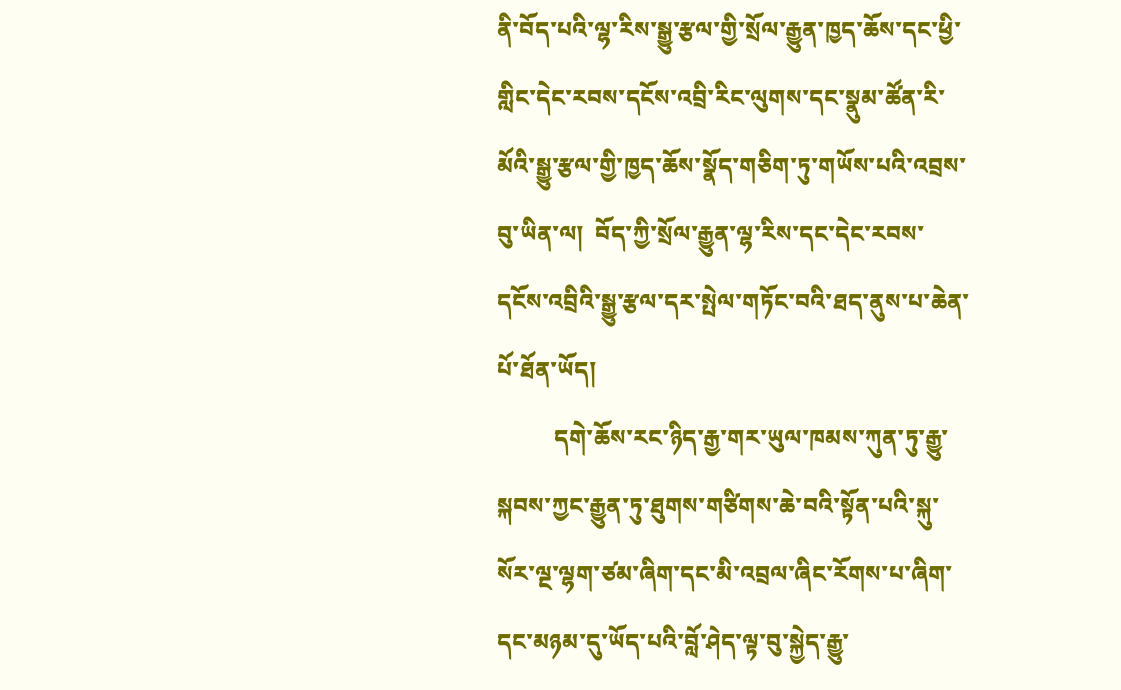ནི་བོད་པའི་ལྷ་རིས་སྒྱུ་རྩལ་གྱི་སྲོལ་རྒྱུན་ཁྱད་ཆོས་དང་ཕྱི་གླིང་དེང་རབས་དངོས་འབྲི་རིང་ལུགས་དང་སྣུམ་ཚོན་རི་མོའི་སྒྱུ་རྩལ་གྱི་ཁྱད་ཆོས་སྣོད་གཅིག་ཏུ་གཡོས་པའི་འབྲས་བུ་ཡིན་ལ།  བོད་ཀྱི་སྲོལ་རྒྱུན་ལྷ་རིས་དང་དེང་རབས་དངོས་འབྲིའི་སྒྱུ་རྩལ་དར་སྤེལ་གཏོང་བའི་ཐད་ནུས་པ་ཆེན་པོ་ཐོན་ཡོད།
          དགེ་ཆོས་རང་ཉིད་རྒྱ་གར་ཡུལ་ཁམས་ཀུན་ཏུ་རྒྱུ་སྐབས་ཀྱང་རྒྱུན་ཏུ་ཐུགས་གཙིགས་ཆེ་བའི་སྟོན་པའི་སྐུ་སོར་ལྔ་ལྷག་ཙམ་ཞིག་དང་མི་འབྲལ་ཞིང་རོགས་པ་ཞིག་དང་མཉམ་དུ་ཡོད་པའི་བློ་ཤེད་ལྟ་བུ་སྐྱེད་རྒྱུ་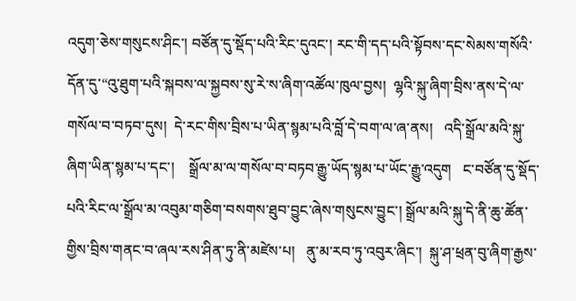འདུག་ཅེས་གསུངས་ཤིང་། བཙོན་དུ་སྡོད་པའི་རིང་དུའང་། རང་གི་དད་པའི་སྟོབས་དང་སེམས་གསོའི་དོན་དུ་“འུ་ཐུག་པའི་སྐབས་ལ་སྐྱབས་སུ་རེ་ས་ཞིག་འཚོལ་ཁུལ་བྱས།  ལྷའི་སྐུ་ཞིག་བྲིས་ནས་དེ་ལ་གསོལ་བ་བཏབ་དུས།  དེ་རང་གིས་བྲིས་པ་ཡིན་སྙམ་པའི་བློ་དེ་བག་ལ་ཞ་ནས།   འདི་སྒྲོལ་མའི་སྐུ་ཞིག་ཡིན་སྙམ་པ་དང་།    སྒྲོལ་མ་ལ་གསོལ་བ་བཏབ་རྒྱུ་ཡོད་སྙམ་པ་ཡོང་རྒྱུ་འདུག   ང་བཙོན་དུ་སྡོད་པའི་རིང་ལ་སྒྲོལ་མ་འབུམ་གཅིག་བསགས་ཐུབ་བྱུང་ཞེས་གསུངས་བྱུང་། སྒྲོལ་མའི་སྐུ་དེ་ནི་ཆུ་ཚོན་གྱིས་བྲིས་གནང་བ་ཞལ་རས་ཤིན་ཏུ་ནི་མཛེས་པ།   ནུ་མ་རབ་ཏུ་འབུར་ཞིང་།  སྐུ་ཤ་ཕྲན་བུ་ཞིག་རྒྱས་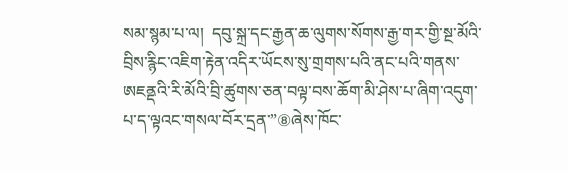སམ་སྙམ་པ་ལ།  དབུ་སྐྲ་དང་རྒྱན་ཆ་ལུགས་སོགས་རྒྱ་གར་གྱི་སྔ་མོའི་བྲིས་རྙིང་འཇིག་རྟེན་འདིར་ཡོངས་སུ་གྲགས་པའི་ནང་པའི་གནས་ཨཇནྡའི་རི་མོའི་བྲི་ཚུགས་ཅན་བལྟ་བས་ཆོག་མི་ཤེས་པ་ཞིག་འདུག་པ་ད་ལྟའང་གསལ་བོར་དྲན་”⑧ཞེས་ཁོང་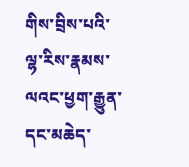གིས་བྲིས་པའི་ལྷ་རིས་རྣམས་ལའང་ཕྱག་རྒྱུན་དང་མཆེད་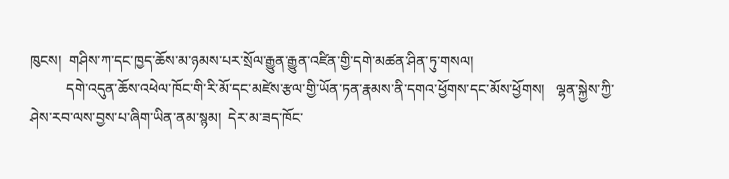ཁུངས།  གཤིས་ཀ་དང་ཁྱད་ཆོས་མ་ཉམས་པར་སྲོལ་རྒྱུན་རྒྱུན་འཛིན་གྱི་དགེ་མཚན་ཤིན་ཏུ་གསལ།
          དགེ་འདུན་ཆོས་འཕེལ་ཁོང་གི་རི་མོ་དང་མཛེས་རྩལ་གྱི་ཡོན་ཏན་རྣམས་ནི་དགའ་ཕྱོགས་དང་མོས་ཕྱོགས།   ལྷན་སྐྱེས་ཀྱི་ཤེས་རབ་ལས་བྱས་པ་ཞིག་ཡིན་ནམ་སྙམ།  དེར་མ་ཟད་ཁོང་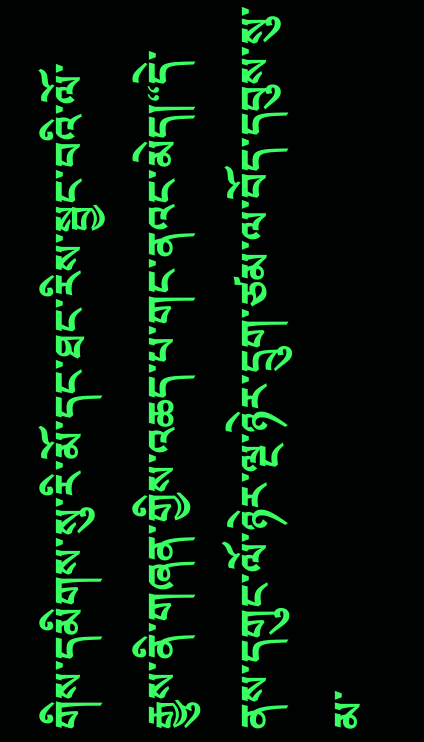གིས་དམིགས་སུ་རི་མོ་དང་ཐང་རིས་སྦྱང་བའི་ལོ་རྒྱུས་ནི་གཞན་གྱིས་འཆད་པ་གང་ནའང་མེད།“དེ་ནས་དགུང་ལོ་ཉེར་ལྔ་ཉེར་དྲུག་ཙམ་ལ་བོད་དབུས་སུ་མ་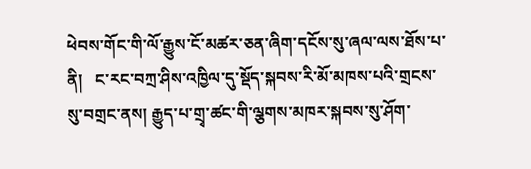ཕེབས་གོང་གི་ལོ་རྒྱུས་ངོ་མཚར་ཅན་ཞིག་དངོས་སུ་ཞལ་ལས་ཐོས་པ་ནི།   ང་རང་བཀྲ་ཤིས་འཁྱིལ་དུ་སྡོད་སྐབས་རི་མོ་མཁས་པའི་གྲངས་སུ་བགྲང་ནས། རྒྱུད་པ་གྲྭ་ཚང་གི་ལྕགས་མཁར་སྐབས་སུ་ཤོག་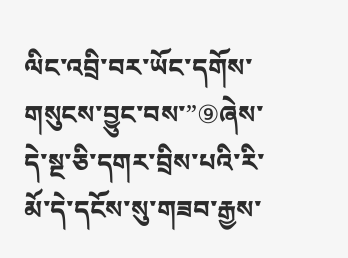ལིང་འབྲི་བར་ཡོང་དགོས་གསུངས་བྱུང་བས་”⑨ཞེས་དེ་སྔ་ཅི་དགར་བྲིས་པའི་རི་མོ་དེ་དངོས་སུ་གཟབ་རྒྱས་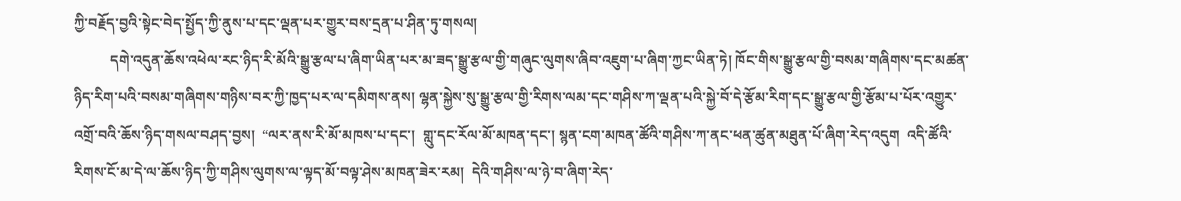ཀྱི་བརྗོད་བྱའི་སྟེང་བེད་སྤྱོད་ཀྱི་ནུས་པ་དང་ལྡན་པར་གྱུར་བས་དྲན་པ་ཤིན་ཏུ་གསལ།
          དགེ་འདུན་ཆོས་འཕེལ་རང་ཉིད་རི་མོའི་སྒྱུ་རྩལ་པ་ཞིག་ཡིན་པར་མ་ཟད་སྒྱུ་རྩལ་གྱི་གཞུང་ལུགས་ཞིབ་འཇུག་པ་ཞིག་ཀྱང་ཡིན་ཏེ། ཁོང་གིས་སྒྱུ་རྩལ་གྱི་བསམ་གཞིགས་དང་མཚན་ཉིད་རིག་པའི་བསམ་གཞིགས་གཉིས་བར་ཀྱི་ཁྱད་པར་ལ་དམིགས་ནས། ལྷན་སྐྱེས་སུ་སྒྱུ་རྩལ་གྱི་རིགས་ལམ་དང་གཤིས་ཀ་ལྡན་པའི་སྐྱེ་བོ་དེ་རྩོམ་རིག་དང་སྒྱུ་རྩལ་གྱི་རྩོམ་པ་པོར་འགྱུར་འགྲོ་བའི་ཆོས་ཉིད་གསལ་བཤད་བྱས།  “ལར་ནས་རི་མོ་མཁས་པ་དང་།  གླུ་དང་རོལ་མོ་མཁན་དང་། སྙན་ངག་མཁན་ཚོའི་གཤིས་ཀ་ནང་ཕན་ཚུན་མཐུན་པོ་ཞིག་རེད་འདུག  འདི་ཚོའི་རིགས་ངོ་མ་དེ་ལ་ཆོས་ཉིད་ཀྱི་གཤིས་ལུགས་ལ་ལྟད་མོ་བལྟ་ཤེས་མཁན་ཟེར་རམ།  དེའི་གཤིས་ལ་ཉེ་བ་ཞིག་རེད་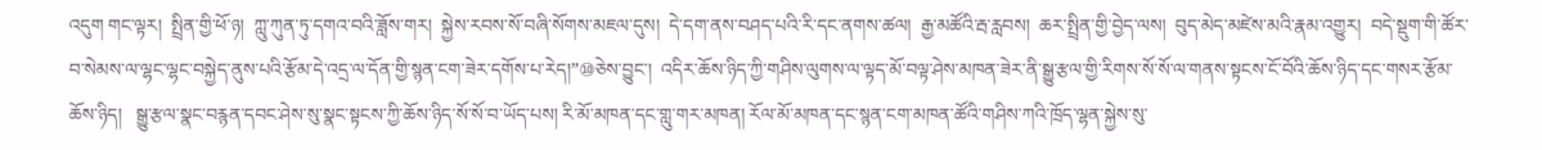འདུག གང་ལྟར།  སྤྲིན་གྱི་ཕོ་ཉ།  ཀླུ་ཀུན་ཏུ་དགའ་བའི་ཟློས་གར།  སྐྱེས་རབས་སོ་བཞི་སོགས་མཇལ་དུས།  དེ་དག་ནས་བཤད་པའི་རི་དང་ནགས་ཚལ།  རྒྱ་མཚོའི་རྦ་རླབས།  ཆར་སྤྲིན་གྱི་བྱེད་ལས།  བུད་མེད་མཛེས་མའི་རྣམ་འགྱུར།  བདེ་སྡུག་གི་ཚོར་བ་སེམས་ལ་ལྷང་ལྷང་བསྐྱེད་ནུས་པའི་རྩོམ་དེ་འདྲ་ལ་དོན་གྱི་སྙན་ངག་ཟེར་དགོས་པ་རེད།”⑩ཅེས་བྱུང་།  འདིར་ཆོས་ཉིད་ཀྱི་གཤིས་ལུགས་ལ་ལྟད་མོ་བལྟ་ཤེས་མཁན་ཟེར་ནི་སྒྱུ་རྩལ་གྱི་རིགས་སོ་སོ་ལ་གནས་སྟངས་ངོ་བོའི་ཆོས་ཉིད་དང་གསར་རྩོམ་ཆོས་ཉིད།   སྒྱུ་རྩལ་སྣང་བརྙན་དབང་ཤེས་སུ་སྣང་སྟངས་ཀྱི་ཆོས་ཉིད་སོ་སོ་བ་ཡོད་པས། རི་མོ་མཁན་དང་གླུ་གར་མཁན། རོལ་མོ་མཁན་དང་སྙན་ངག་མཁན་ཚོའི་གཤིས་ཀའི་ཁྲོད་ལྷན་སྐྱེས་སུ་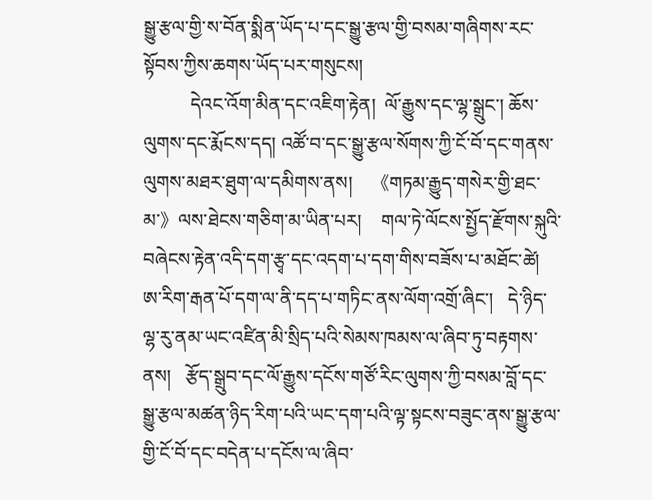སྒྱུ་རྩལ་གྱི་ས་བོན་སྨིན་ཡོད་པ་དང་སྒྱུ་རྩལ་གྱི་བསམ་གཞིགས་རང་སྟོབས་ཀྱིས་ཆགས་ཡོད་པར་གསུངས།
          དེའང་འོག་མིན་དང་འཇིག་རྟེན།  ལོ་རྒྱུས་དང་ལྷ་སྒྲུང་། ཆོས་ལུགས་དང་རྨོངས་དད། འཚོ་བ་དང་སྒྱུ་རྩལ་སོགས་ཀྱི་ངོ་བོ་དང་གནས་ལུགས་མཐར་ཐུག་ལ་དམིགས་ནས།    《གཏམ་རྒྱུད་གསེར་གྱི་ཐང་མ་》ལས་ཐེངས་གཅིག་མ་ཡིན་པར།    གལ་ཏེ་ལོངས་སྤྱོད་རྫོགས་སྐུའི་བཞེངས་རྟེན་འདི་དག་རྩྭ་དང་འདག་པ་དག་གིས་བཟོས་པ་མཐོང་ཚེ།   ཨ་རིག་རྒན་པོ་དག་ལ་ནི་དད་པ་གཏིང་ནས་ལོག་འགྲོ་ཞིང་།   དེ་ཉིད་ལྷ་རུ་ནམ་ཡང་འཛིན་མི་སྲིད་པའི་སེམས་ཁམས་ལ་ཞིབ་ཏུ་བརྟགས་ནས།   རྩོད་སྒྲུབ་དང་ལོ་རྒྱུས་དངོས་གཙོ་རིང་ལུགས་ཀྱི་བསམ་བློ་དང་སྒྱུ་རྩལ་མཚན་ཉིད་རིག་པའི་ཡང་དག་པའི་ལྟ་སྟངས་བཟུང་ནས་སྒྱུ་རྩལ་གྱི་ངོ་བོ་དང་བདེན་པ་དངོས་ལ་ཞིབ་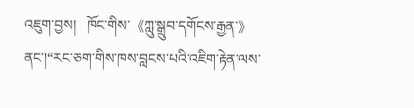འཇུག་བྱས།   ཁོང་གིས་《ཀླུ་སྒྲུབ་དགོངས་རྒྱན་》ནང་།“རང་ཅག་གིས་ཁས་བླངས་པའི་འཇིག་རྟེན་ལས་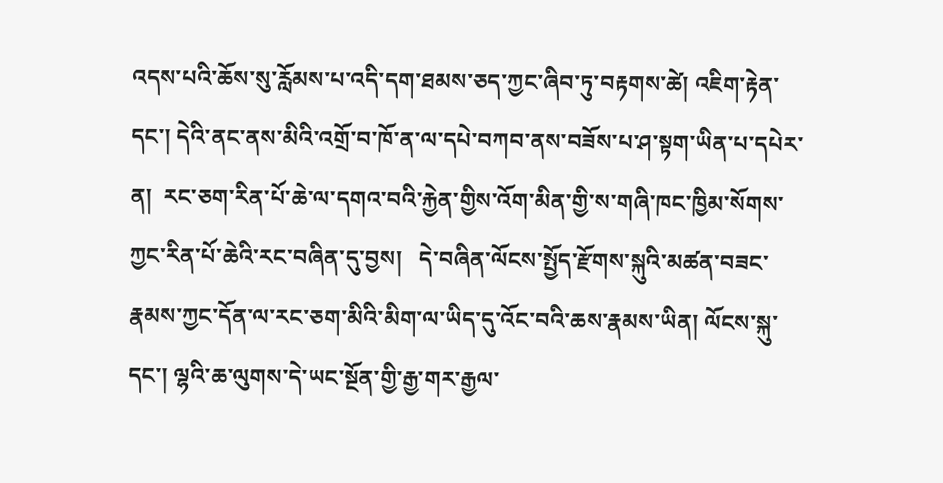འདས་པའི་ཆོས་སུ་རློམས་པ་འདི་དག་ཐམས་ཅད་ཀྱང་ཞིབ་ཏུ་བརྟགས་ཚེ། འཇིག་རྟེན་དང་། དེའི་ནང་ནས་མིའི་འགྲོ་བ་ཁོ་ན་ལ་དཔེ་བཀབ་ནས་བཟོས་པ་ཤ་སྟག་ཡིན་པ་དཔེར་ན།  རང་ཅག་རིན་པོ་ཆེ་ལ་དགའ་བའི་རྐྱེན་གྱིས་འོག་མིན་གྱི་ས་གཞི་ཁང་ཁྱིམ་སོགས་ཀྱང་རིན་པོ་ཆེའི་རང་བཞིན་དུ་བྱས།   དེ་བཞིན་ལོངས་སྤྱོད་རྫོགས་སྐུའི་མཚན་བཟང་རྣམས་ཀྱང་དོན་ལ་རང་ཅག་མིའི་མིག་ལ་ཡིད་དུ་འོང་བའི་ཆས་རྣམས་ཡིན། ལོངས་སྐུ་དང་། ལྷའི་ཆ་ལུགས་དེ་ཡང་སྔོན་གྱི་རྒྱ་གར་རྒྱལ་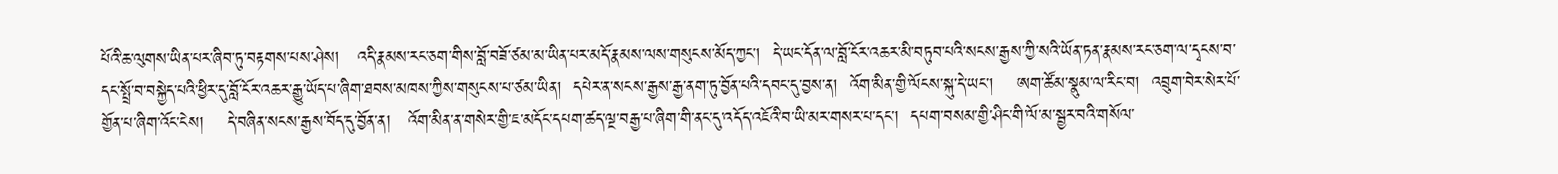པོའི་ཆ་ལུགས་ཡིན་པར་ཞིབ་ཏུ་བརྟགས་པས་ཤེས།   འདི་རྣམས་རང་ཅག་གིས་བློ་བཟོ་ཙམ་མ་ཡིན་པར་མདོ་རྣམས་ལས་གསུངས་མོད་ཀྱང་།  དེ་ཡང་དོན་ལ་བློ་ངོར་འཆར་མི་བཏུབ་པའི་སངས་རྒྱས་ཀྱི་སའི་ཡོན་ཏན་རྣམས་རང་ཅག་ལ་དྭངས་བ་དང་སྤྲོ་བ་བསྐྱེད་པའི་ཕྱིར་དུ་བློ་ངོར་འཆར་རྒྱུ་ཡོད་པ་ཞིག་ཐབས་མཁས་ཀྱིས་གསུངས་པ་ཙམ་ཡིན།  དཔེར་ན་སངས་རྒྱས་རྒྱ་ནག་ཏུ་བྱོན་པའི་དབང་དུ་བྱས་ན།  འོག་མིན་གྱི་ལོངས་སྐུ་དེ་ཡང་།    ཨག་ཚོམ་སྣུམ་ལ་རིང་བ།  འབྲུག་བེར་སེར་པོ་གྱོན་པ་ཞིག་འོང་ངེས།    དེ་བཞིན་སངས་རྒྱས་བོད་དུ་བྱོན་ན།   འོག་མིན་ན་གསེར་གྱི་ཇ་མདོང་དཔག་ཚད་ལྔ་བརྒྱ་པ་ཞིག་གི་ནང་དུ་འདོད་འཇོའི་བ་ཡི་མར་གསར་པ་དང་།  དཔག་བསམ་གྱི་ཤིང་གི་ལོ་མ་སྦྱར་བའི་གསོལ་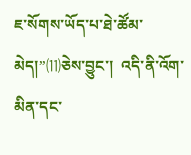ཇ་སོགས་ཡོད་པ་ཐེ་ཚོམ་མེད།”⑾ཅེས་བྱུང་།  འདི་ནི་འོག་མིན་དང་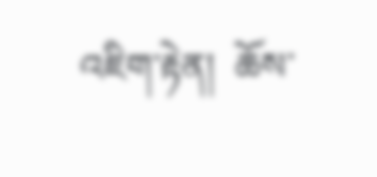འཇིག་རྟེན།  ཆོས་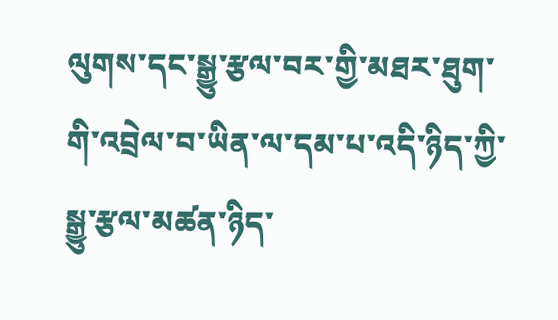ལུགས་དང་སྒྱུ་རྩལ་བར་གྱི་མཐར་ཐུག་གི་འབྲེལ་བ་ཡིན་ལ་དམ་པ་འདི་ཉིད་ཀྱི་སྒྱུ་རྩལ་མཚན་ཉིད་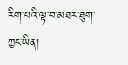རིག་པའི་ལྟ་བ་མཐར་ཐུག་ཀྱང་ཡིན།